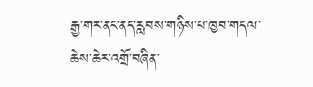རྒྱ་གར་ནང་ནད་རླབས་གཉིས་པ་ཁྱབ་གདལ་ཆེས་ཆེར་འགྲོ་བཞིན་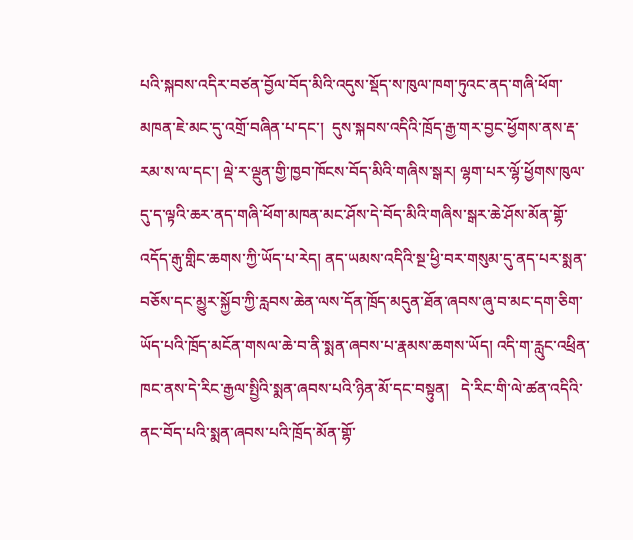པའི་སྐབས་འདིར་བཙན་བྱོལ་བོད་མིའི་འདུས་སྡོད་ས་ཁུལ་ཁག་ཏུའང་ནད་གཞི་ཕོག་མཁན་ཇེ་མང་དུ་འགྲོ་བཞིན་པ་དང་།  དུས་སྐབས་འདིའི་ཁྲོད་རྒྱ་གར་བྱང་ཕྱོགས་ནས་རྡ་རམ་ས་ལ་དང་། ལྡེ་ར་ལྡུན་གྱི་ཁྱབ་ཁོངས་བོད་མིའི་གཞིས་སྒར། ལྷག་པར་ལྷོ་ཕྱོགས་ཁུལ་དུ་ད་ལྟའི་ཆར་ནད་གཞི་ཕོག་མཁན་མང་ཤོས་དེ་བོད་མིའི་གཞིས་སྒར་ཆེ་ཤོས་མོན་གྷོ་འདོད་རྒུ་གླིང་ཆགས་ཀྱི་ཡོད་པ་རེད། ནད་ཡམས་འདིའི་སྔ་ཕྱི་བར་གསུམ་དུ་ནད་པར་སྨན་བཅོས་དང་མྱུར་སྐྱོབ་ཀྱི་རླབས་ཆེན་ལས་དོན་ཁྲོད་མདུན་ཐོན་ཞབས་ཞུ་བ་མང་དག་ཅིག་ཡོད་པའི་ཁྲོད་མངོན་གསལ་ཆེ་བ་ནི་སྨན་ཞབས་པ་རྣམས་ཆགས་ཡོད། འདི་ག་རླུང་འཕྲིན་ཁང་ནས་དེ་རིང་རྒྱལ་སྤྱིའི་སྨན་ཞབས་པའི་ཉིན་མོ་དང་བསྟུན།   དེ་རིང་གི་ལེ་ཚན་འདིའི་ནང་བོད་པའི་སྨན་ཞབས་པའི་ཁྲོད་མོན་གྷོ་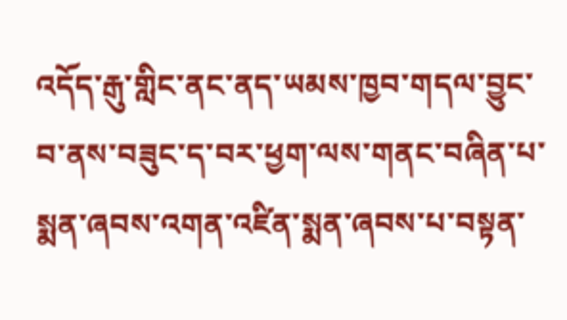འདོད་རྒུ་གླིང་ནང་ནད་ཡམས་ཁྱབ་གདལ་བྱུང་བ་ནས་བཟུང་ད་བར་ཕྱག་ལས་གནང་བཞིན་པ་སྨན་ཞབས་འགན་འཛིན་སྨན་ཞབས་པ་བསྟན་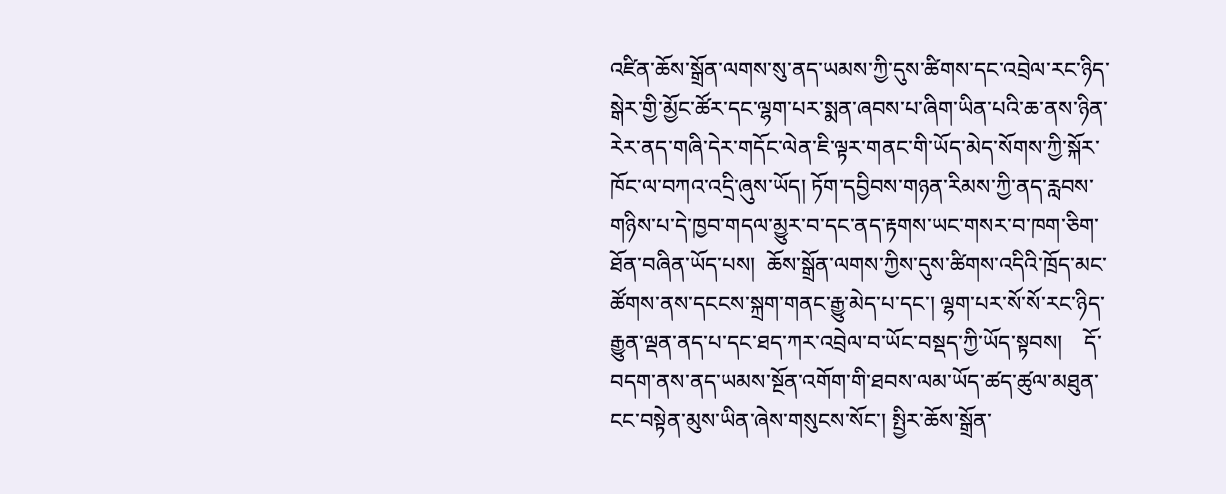འཛིན་ཆོས་སྒྲོན་ལགས་སུ་ནད་ཡམས་ཀྱི་དུས་ཚིགས་དང་འབྲེལ་རང་ཉིད་སྒེར་གྱི་མྱོང་ཚོར་དང་ལྷག་པར་སྨན་ཞབས་པ་ཞིག་ཡིན་པའི་ཆ་ནས་ཉིན་རེར་ནད་གཞི་དེར་གདོང་ལེན་ཇི་ལྟར་གནང་གི་ཡོད་མེད་སོགས་ཀྱི་སྐོར་ཁོང་ལ་བཀའ་འདྲི་ཞུས་ཡོད། ཏོག་དབྱིབས་གཉན་རིམས་ཀྱི་ནད་རླབས་གཉིས་པ་དེ་ཁྱབ་གདལ་མྱུར་བ་དང་ནད་རྟགས་ཡང་གསར་བ་ཁག་ཅིག་ཐོན་བཞིན་ཡོད་པས།  ཆོས་སྒྲོན་ལགས་ཀྱིས་དུས་ཚིགས་འདིའི་ཁྲོད་མང་ཚོགས་ནས་དངངས་སྐྲག་གནང་རྒྱུ་མེད་པ་དང་། ལྷག་པར་སོ་སོ་རང་ཉིད་རྒྱུན་ལྡན་ནད་པ་དང་ཐད་ཀར་འབྲེལ་བ་ཡོང་བསྡད་ཀྱི་ཡོད་སྟབས།    དོ་བདག་ནས་ནད་ཡམས་སྔོན་འགོག་གི་ཐབས་ལམ་ཡོད་ཚད་ཚུལ་མཐུན་ངང་བསྟེན་མུས་ཡིན་ཞེས་གསུངས་སོང་། སྤྱིར་ཆོས་སྒྲོན་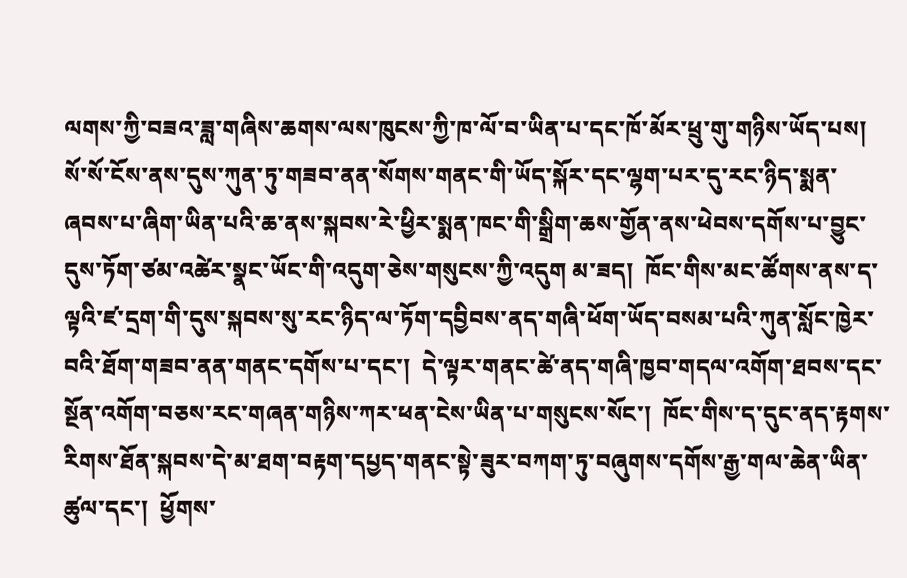ལགས་ཀྱི་བཟའ་ཟླ་གཞིས་ཆགས་ལས་ཁུངས་ཀྱི་ཁ་ལོ་བ་ཡིན་པ་དང་ཁོ་མོར་ཕྲུ་གུ་གཉིས་ཡོད་པས།   སོ་སོ་ངོས་ནས་དུས་ཀུན་ཏུ་གཟབ་ནན་སོགས་གནང་གི་ཡོད་སྐོར་དང་ལྷག་པར་དུ་རང་ཉིད་སྨན་ཞབས་པ་ཞིག་ཡིན་པའི་ཆ་ནས་སྐབས་རེ་ཕྱིར་སྨན་ཁང་གི་སྒྲིག་ཆས་གྱོན་ནས་ཕེབས་དགོས་པ་བྱུང་དུས་ཏོག་ཙམ་འཚེར་སྣང་ཡོང་གི་འདུག་ཅེས་གསུངས་ཀྱི་འདུག མ་ཟད།  ཁོང་གིས་མང་ཚོགས་ནས་ད་ལྟའི་ཛ་དྲག་གི་དུས་སྐབས་སུ་རང་ཉིད་ལ་ཏོག་དབྱིབས་ནད་གཞི་ཕོག་ཡོད་བསམ་པའི་ཀུན་སློང་ཁྱེར་བའི་ཐོག་གཟབ་ནན་གནང་དགོས་པ་དང་།  དེ་ལྟར་གནང་ཚེ་ནད་གཞི་ཁྱབ་གདལ་འགོག་ཐབས་དང་སྔོན་འགོག་བཅས་རང་གཞན་གཉིས་ཀར་ཕན་ངེས་ཡིན་པ་གསུངས་སོང་།  ཁོང་གིས་ད་དུང་ནད་རྟགས་རིགས་ཐོན་སྐབས་དེ་མ་ཐག་བརྟག་དཔྱད་གནང་སྟེ་ཟུར་བཀག་ཏུ་བཞུགས་དགོས་རྒྱ་གལ་ཆེན་ཡིན་ཚུལ་དང་།  ཕྱོགས་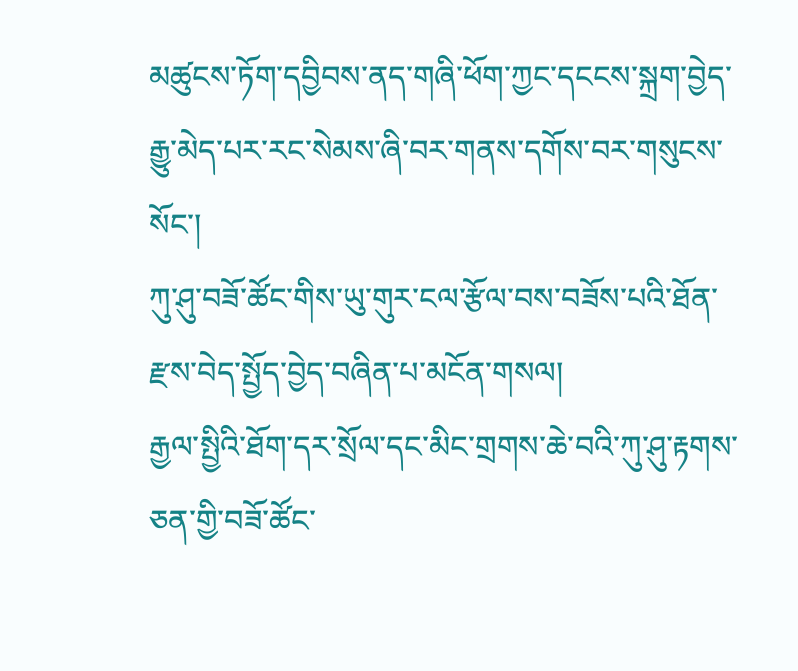མཚུངས་ཏོག་དབྱིབས་ནད་གཞི་ཕོག་ཀྱང་དངངས་སྐྲག་བྱེད་རྒྱུ་མེད་པར་རང་སེམས་ཞི་བར་གནས་དགོས་བར་གསུངས་སོང་།
ཀུ་ཤུ་བཟོ་ཚོང་གིས་ཡུ་གུར་ངལ་རྩོལ་བས་བཟོས་པའི་ཐོན་རྫས་བེད་སྤྱོད་བྱེད་བཞིན་པ་མངོན་གསལ།
རྒྱལ་སྤྱིའི་ཐོག་དར་སྲོལ་དང་མིང་གྲགས་ཆེ་བའི་ཀུ་ཤུ་རྟགས་ཅན་གྱི་བཟོ་ཚོང་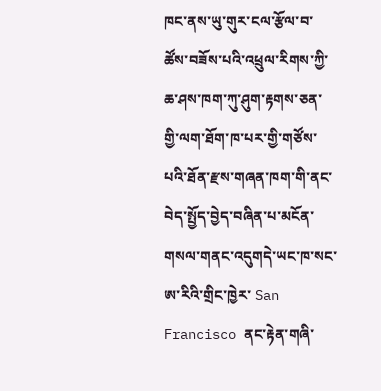ཁང་ནས་ཡུ་གུར་ངལ་རྩོལ་བ་ཚོས་བཟོས་པའི་འཕྲུལ་རིགས་ཀྱི་ཆ་ཤས་ཁག་ཀུ་ཤུག་རྟགས་ཅན་གྱི་ལག་ཐོག་ཁ་པར་གྱི་གཙོས་པའི་ཐོན་རྫས་གཞན་ཁག་གི་ནང་བེད་སྤྱོད་བྱེད་བཞིན་པ་མངོན་གསལ་གནང་འདུགདེ་ཡང་ཁ་སང་ཨ་རིའི་གྲིང་ཁྱེར་ San Francisco ནང་རྟེན་གཞི་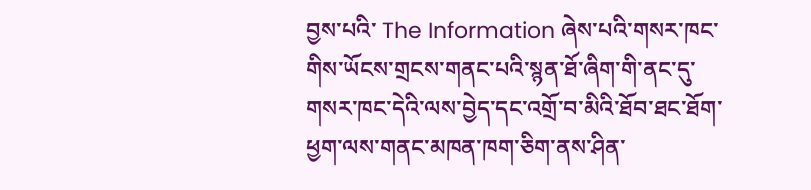བྱས་པའི་ The Information ཞེས་པའི་གསར་ཁང་གིས་ཡོངས་གྲངས་གནང་པའི་སྙན་ཐོ་ཞིག་གི་ནང་དུ་གསར་ཁང་དེའི་ལས་བྱེད་དང་འགྲོ་བ་མིའི་ཐོབ་ཐང་ཐོག་ཕྱག་ལས་གནང་མཁན་ཁག་ཅིག་ནས་ཤིན་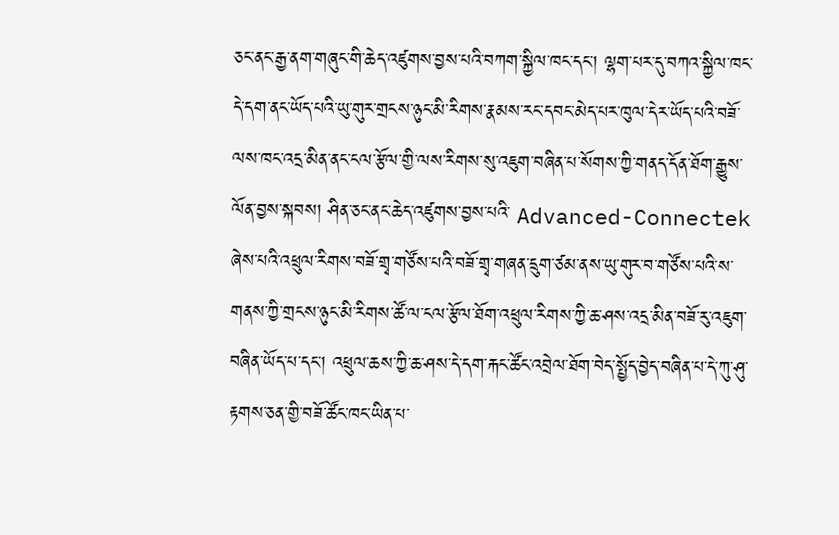ཅང་ནང་རྒྱ་ནག་གཞུང་གི་ཆེད་འཛུགས་བྱས་པའི་བཀག་སྐྱིལ་ཁང་དང་། ལྷག་པར་དུ་བཀའ་སྐྱིལ་ཁང་དེ་དག་ནང་ཡོད་པའི་ཡུ་གུར་གྲངས་ཉུང་མི་རིགས་རྣམས་རང་དབང་མེད་པར་ཁུལ་དེར་ཡོད་པའི་བཟོ་ལས་ཁང་འདྲ་མིན་ནང་ངལ་རྩོལ་གྱི་ལས་རིགས་སུ་འཇུག་བཞིན་པ་སོགས་ཀྱི་གནད་དོན་ཐོག་རྒྱུས་ལོན་བྱས་སྐབས། ཤིན་ཅང་ནང་ཆེད་འཛུགས་བྱས་པའི་ Advanced-Connectek ཞེས་པའི་འཕྲུལ་རིགས་བཟོ་གྲྭ་གཙོས་པའི་བཟོ་གྲྭ་གཞན་དྲུག་ཙམ་ནས་ཡུ་གུར་བ་གཙོས་པའི་ས་གནས་ཀྱི་གྲངས་ཉུང་མི་རིགས་ཚོ་ལ་ངལ་རྩོལ་ཐོག་འཕྲུལ་རིགས་ཀྱི་ཆ་ཤས་འདྲ་མིན་བཟོ་རུ་འཇུག་བཞིན་ཡོད་པ་དང་། འཕྲུལ་ཆས་ཀྱི་ཆ་ཤས་དེ་དག་རྐང་ཚོང་འབྲེལ་ཐོག་བེད་སྤྱོད་བྱེད་བཞིན་པ་དེ་ཀུ་ཤུ་རྟགས་ཅན་གྱི་བཟོ་ཚོང་ཁང་ཡིན་པ་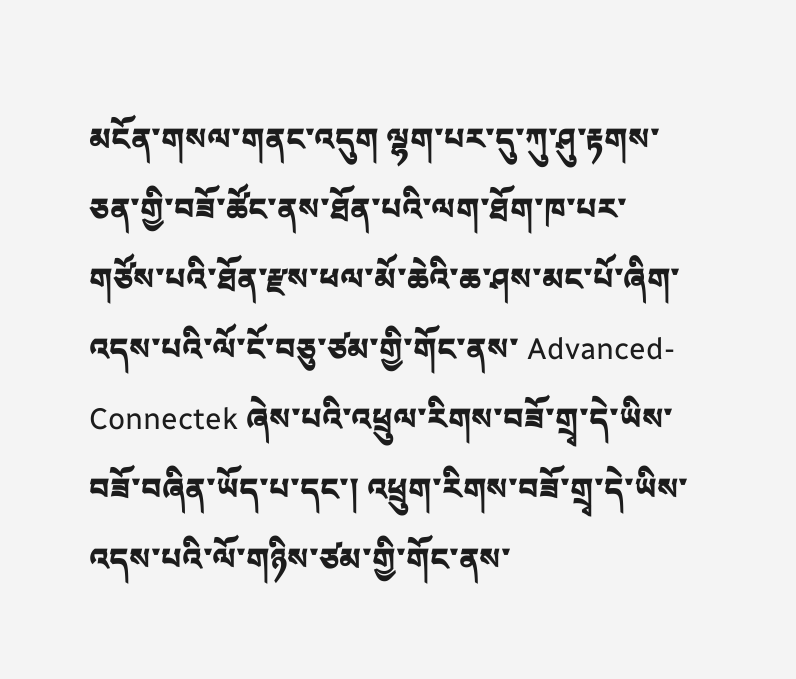མངོན་གསལ་གནང་འདུག ལྷག་པར་དུ་ཀུ་ཤུ་རྟགས་ཅན་གྱི་བཟོ་ཚོང་ནས་ཐོན་པའི་ལག་ཐོག་ཁ་པར་གཙོས་པའི་ཐོན་རྫས་ཕལ་མོ་ཆེའི་ཆ་ཤས་མང་པོ་ཞིག་འདས་པའི་ལོ་ངོ་བཅུ་ཙམ་གྱི་གོང་ནས་ Advanced-Connectek ཞེས་པའི་འཕྲུལ་རིགས་བཟོ་གྲྭ་དེ་ཡིས་བཟོ་བཞིན་ཡོད་པ་དང་། འཕྲུག་རིགས་བཟོ་གྲྭ་དེ་ཡིས་འདས་པའི་ལོ་གཉིས་ཙམ་གྱི་གོང་ནས་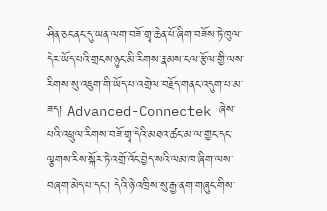ཤིན་ཅང་ནང་དུ་ཡན་ལག་བཟོ་གྲྭ་ཆེན་པོ་ཞིག་བཟོས་ཏེ་ཁུལ་དེར་ཡོད་པའི་གྲངས་ཉུང་མི་རིགས་རྣམས་ངལ་རྩོལ་གྱི་ལས་རིགས་སུ་འཇུག་གི་ཡོད་པ་འགྲེལ་བརྗོད་གནང་འདུག་པ་མ་ཟད། Advanced-Connectek ཞེས་པའི་འཕྲུལ་རིགས་བཟོ་གྲྭ་དེའི་མཐའ་ཚང་མ་ལ་གྱང་དང་ལྕགས་རིས་སྐོར་ཏེ་འགྲོ་འོང་བྱེད་སའི་ལམ་ཁ་ཞིག་ལས་བཞག་མེད་པ་དང་། དེའི་ཉེ་འཁྲིས་སུ་རྒྱ་ནག་གཞུང་གིས་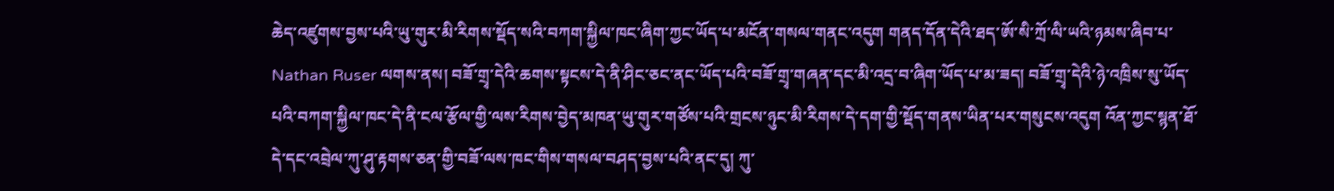ཆེད་འཛུགས་བྱས་པའི་ཡུ་གུར་མི་རིགས་སྡོད་སའི་བཀག་སྐྱིལ་ཁང་ཞིག་ཀྱང་ཡོད་པ་མངོན་གསལ་གནང་འདུག གནད་དོན་དེའི་ཐད་ཨོ་སི་ཀྲོ་ལི་ཡའི་ཉམས་ཞིབ་པ་ Nathan Ruser ལགས་ནས། བཟོ་གྲྭ་དེའི་ཆགས་སྟངས་དེ་ནི་ཤིང་ཅང་ནང་ཡོད་པའི་བཟོ་གྲྭ་གཞན་དང་མི་འདྲ་བ་ཞིག་ཡོད་པ་མ་ཟད། བཟོ་གྲྭ་དེའི་ཉེ་འཁྲིས་སུ་ཡོད་པའི་བཀག་སྐྱིལ་ཁང་དེ་ནི་ངལ་རྩོལ་གྱི་ལས་རིགས་བྱེད་མཁན་ཡུ་གུར་གཙོས་པའི་གྲངས་ཉུང་མི་རིགས་དེ་དག་གྱི་སྡོད་གནས་ཡིན་པར་གསུངས་འདུག འོན་ཀྱང་སྙན་ཐོ་དེ་དང་འབྲེལ་ཀུ་ཤུ་རྟགས་ཅན་གྱི་བཟོ་ལས་ཁང་གིས་གསལ་བཤད་བྱས་པའི་ནང་དུ། ཀུ་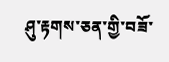ཤུ་རྟགས་ཅན་གྱི་བཟོ་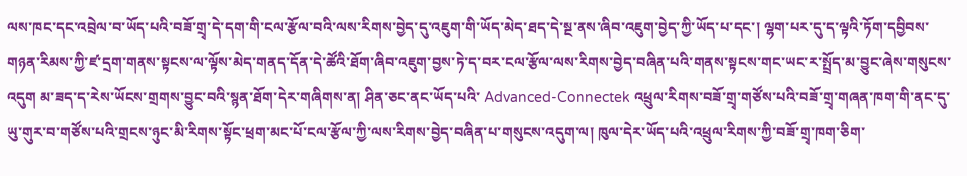ལས་ཁང་དང་འབྲེལ་བ་ཡོད་པའི་བཟོ་གྲྭ་དེ་དག་གི་ངལ་རྩོལ་བའི་ལས་རིགས་བྱེད་དུ་འཇུག་གི་ཡོད་མེད་ཐད་དེ་སྔ་ནས་ཞིབ་འཇུག་བྱེད་ཀྱི་ཡོད་པ་དང་། ལྷག་པར་དུ་ད་ལྟའི་ཏོག་དབྱིབས་གཉན་རིམས་ཀྱི་ཛ་དྲག་གནས་སྟངས་ལ་ལྟོས་མེད་གནད་དོན་དེ་ཚོའི་ཐོག་ཞིབ་འཇུག་བྱས་ཏེ་ད་བར་ངལ་རྩོལ་ལས་རིགས་བྱེད་བཞིན་པའི་གནས་སྟངས་གང་ཡང་ར་སྤྲོད་མ་བྱུང་ཞེས་གསུངས་འདུག མ་ཟད་ད་རེས་ཡོངས་གྲགས་བྱུང་བའི་སྙན་ཐོག་དེར་གཞིགས་ན། ཤིན་ཅང་ནང་ཡོད་པའི་ Advanced-Connectek འཕྲུལ་རིགས་བཟོ་གྲྭ་གཙོས་པའི་བཟོ་གྲྭ་གཞན་ཁག་གི་ནང་དུ་ཡུ་གུར་བ་གཙོས་པའི་གྲངས་ཉུང་མི་རིགས་སྟོང་ཕྲག་མང་པོ་ངལ་རྩོལ་ཀྱི་ལས་རིགས་བྱེད་བཞིན་པ་གསུངས་འདུག་ལ། ཁུལ་དེར་ཡོད་པའི་འཕྲུལ་རིགས་ཀྱི་བཟོ་གྲྭ་ཁག་ཅིག་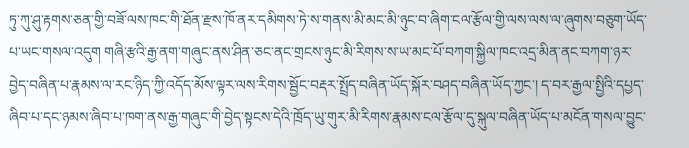ཏུ་ཀུ་ཤུ་རྟགས་ཅན་གྱི་བཟོ་ལས་ཁང་གི་ཐོན་རྫས་ཁོ་ནར་དམིགས་ཏེ་ས་གནས་མི་མང་མི་ཉུང་བ་ཞིག་ངལ་རྩོལ་གྱི་ལས་ལས་ལ་ཞུགས་བཅུག་ཡོད་པ་ཡང་གསལ་འདུག གཞི་རྩའི་རྒྱ་ནག་གཞུང་ནས་ཤིན་ཅང་ནང་གྲངས་ཉུང་མི་རིགས་ས་ཡ་མང་པོ་བཀག་སྐྱིལ་ཁང་འདྲ་མིན་ནང་བཀག་ཉར་བྱེད་བཞིན་པ་རྣམས་ལ་རང་ཉིད་ཀྱི་འདོད་མོས་ལྟར་ལས་རིགས་སྦྱོང་བརྡར་སྤྲོད་བཞིན་ཡོད་སྐོར་བཤད་བཞིན་ཡོད་ཀྱང་། ད་བར་རྒྱལ་སྤྱིའི་དཔྱད་ཞིབ་པ་དང་ཉམས་ཞིབ་པ་ཁག་ནས་རྒྱ་གཞུང་གི་བྱེད་སྟངས་དེའི་ཁྲོད་ཡུ་གུར་མི་རིགས་རྣམས་ངལ་རྩོལ་དུ་སྐུལ་བཞིན་ཡོད་པ་མངོན་གསལ་བྱུང་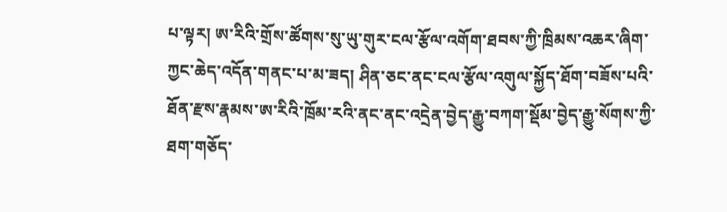པ་ལྟར། ཨ་རིའི་གྲོས་ཚོགས་སུ་ཡུ་གུར་ངལ་རྩོལ་འགོག་ཐབས་ཀྱི་ཁྲིམས་འཆར་ཞིག་ཀྱང་ཆེད་འདོན་གནང་པ་མ་ཟད། ཤིན་ཅང་ནང་ངལ་རྩོལ་འགུལ་སྐྱོད་ཐོག་བཟོས་པའི་ཐོན་རྫས་རྣམས་ཨ་རིའི་ཁྲོམ་རའི་ནང་ནང་འདྲེན་བྱེད་རྒྱུ་བཀག་སྡོམ་བྱེད་རྒྱུ་སོགས་ཀྱི་ཐག་གཅོད་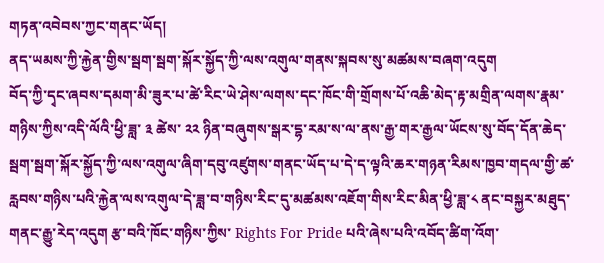གཏན་འབེབས་ཀྱང་གནང་ཡོད།
ནད་ཡམས་ཀྱི་རྐྱེན་གྱིས་སྦག་སྦག་སྐོར་སྐྱོད་ཀྱི་ལས་འགུལ་གནས་སྐབས་སུ་མཚམས་བཞག་འདུག
བོད་ཀྱི་དྭང་ཞབས་དམག་མི་ཟུར་པ་ཚེ་རིང་ཡེ་ཤེས་ལགས་དང་ཁོང་གི་གྲོགས་པོ་འཆི་མེད་རྟ་མགྲིན་ལགས་རྣམ་གཉིས་ཀྱིས་འདི་ལོའི་ཕྱི་ཟླ་ ༣ ཚེས་ ༢༢ ཉིན་བཞུགས་སྒར་དྷ་རམ་ས་ལ་ནས་རྒྱ་གར་རྒྱལ་ཡོངས་སུ་བོད་དོན་ཆེད་སྦག་སྦག་སྐོར་སྐྱོད་ཀྱི་ལས་འགུལ་ཞིག་དབུ་འཛུགས་གནང་ཡོད་པ་དེ་ད་ལྟའི་ཆར་གཉན་རིམས་ཁྱབ་གདལ་གྱི་ཚ་རླབས་གཉིས་པའི་རྐྱེན་ལས་འགུལ་དེ་ཟླ་བ་གཉིས་རིང་དུ་མཚམས་འཇོག་གིས་རིང་མིན་ཕྱི་ཟླ་༨ ནང་བསྐྱར་མཐུད་གནང་རྒྱུ་རེད་འདུག རྩ་བའི་ཁོང་གཉིས་ཀྱིས་ Rights For Pride པའི་ཞེས་པའི་འབོད་ཚིག་འོག་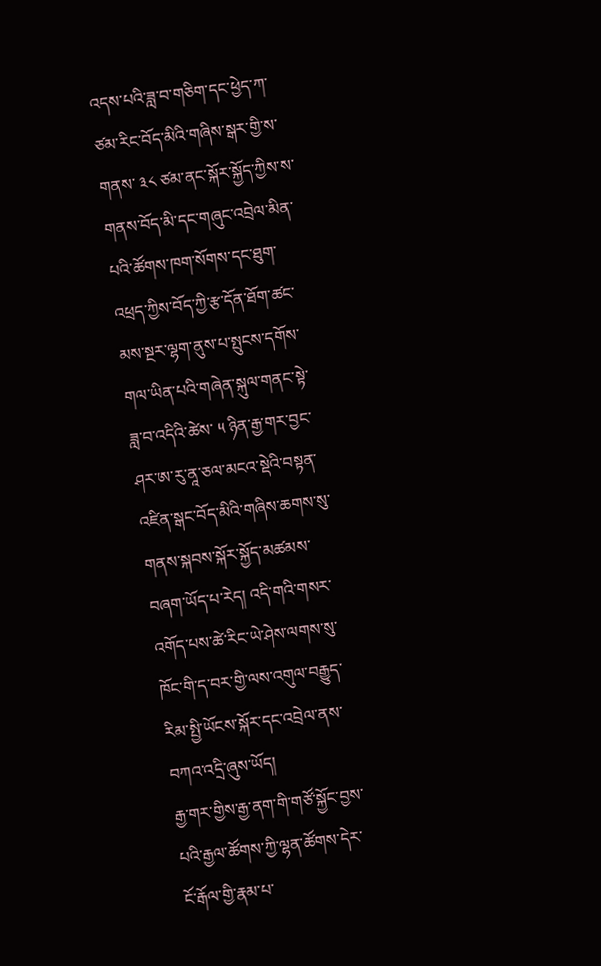འདས་པའི་ཟླ་བ་གཅིག་དང་ཕྱེད་ཀ་ཙམ་རིང་བོད་མིའི་གཞིས་སྒར་གྱི་ས་གནས་ ༣༨ ཙམ་ནང་སྐོར་སྐྱོད་ཀྱིས་ས་གནས་བོད་མི་དང་གཞུང་འབྲེལ་མིན་པའི་ཚོགས་ཁག་སོགས་དང་ཐུག་འཕྲད་ཀྱིས་བོད་ཀྱི་རྩ་དོན་ཐོག་ཚང་མས་སྔར་ལྷག་ནུས་པ་སྤུངས་དགོས་གལ་ཡིན་པའི་གཞེན་སྐུལ་གནང་སྟེ་ཟླ་བ་འདིའི་ཚེས་ ༥ ཉིན་རྒྱ་གར་བྱང་ཤར་ཨ་རུ་ནཱ་ཅལ་མངའ་སྡེའི་བསྟན་འཛིན་སྒང་བོད་མིའི་གཞིས་ཆགས་སུ་གནས་སྐབས་སྐོར་སྐྱོད་མཚམས་བཞག་ཡོད་པ་རེད། འདི་གའི་གསར་འགོད་པས་ཚེ་རིང་ཡེ་ཤེས་ལགས་སུ་ཁོང་གི་ད་བར་གྱི་ལས་འགུལ་བརྒྱུད་རིམ་སྤྱི་ཡོངས་སྐོར་དང་འབྲེལ་ནས་བཀའ་འདྲི་ཞུས་ཡོད།
རྒྱ་གར་གྱིས་རྒྱ་ནག་གི་གཙོ་སྐྱོང་བྱས་པའི་རྒྱལ་ཚོགས་ཀྱི་ལྷན་ཚོགས་དེར་ངོ་རྒོལ་གྱི་རྣམ་པ་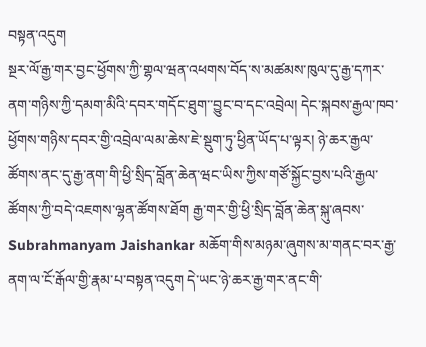བསྟན་འདུག
སྔར་ལོ་རྒྱ་གར་བྱང་ཕྱོགས་ཀྱི་གྷལ་ཝན་འཕགས་བོད་ས་མཚམས་ཁུལ་དུ་རྒྱ་དཀར་ནག་གཉིས་ཀྱི་དམག་མིའི་དབར་གདོང་ཐུག་་བྱུང་བ་དང་འབྲེལ། དེང་སྐབས་རྒྱལ་ཁབ་ཕྱོགས་གཉིས་དབར་གྱི་འབྲེལ་ལམ་ཆེས་ཇེ་སྡུག་ཏུ་ཕྱིན་ཡོད་པ་ལྟར། ཉེ་ཆར་རྒྱལ་ཚོགས་ནང་དུ་རྒྱ་ནག་གི་ཕྱི་སྲིད་བློན་ཆེན་ཝང་ཡིས་ཀྱིས་གཙོ་སྐྱོང་བྱས་པའི་རྒྱལ་ཚོགས་ཀྱི་བདེ་འཇགས་ལྷན་ཚོགས་ཐོག རྒྱ་གར་གྱི་ཕྱི་སྲིད་བློན་ཆེན་སྐུ་ཞབས་ Subrahmanyam Jaishankar མཆོག་གིས་མཉམ་ཞུགས་མ་གནང་བར་རྒྱ་ནག་ལ་ངོ་རྒོལ་གྱི་རྣམ་པ་བསྟན་འདུག དེ་ཡང་ཉེ་ཆར་རྒྱ་གར་ནང་གི་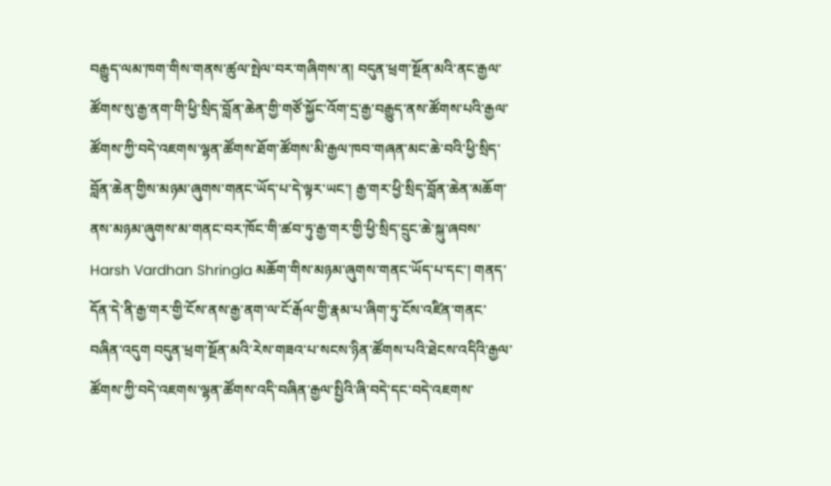བརྒྱུད་ལམ་ཁག་གིས་གནས་ཚུལ་སྤེལ་བར་གཞིགས་ན། བདུན་ཕྲག་སྔོན་མའི་ནང་རྒྱལ་ཚོགས་སུ་རྒྱ་ནག་གི་ཕྱི་སྲིད་བློན་ཆེན་གྱི་གཙོ་སྐྱོང་འོག་དྲ་རྒྱ་བརྒྱུད་ནས་ཚོགས་པའི་རྒྱལ་ཚོགས་ཀྱི་བདེ་འཇགས་ལྷན་ཚོགས་ཐོག་ཚོགས་མི་རྒྱལ་ཁབ་གཞན་མང་ཆེ་བའི་ཕྱི་སྲིད་བློན་ཆེན་གྱིས་མཉམ་ཞུགས་གནང་ཡོད་པ་དེ་ལྟར་ཡང་། རྒྱ་གར་ཕྱི་སྲིད་བློན་ཆེན་མཆོག་ནས་མཉམ་ཞུགས་མ་གནང་བར་ཁོང་གི་ཚབ་ཏུ་རྒྱ་གར་གྱི་ཕྱི་སྲིད་དྲུང་ཆེ་སྐུ་ཞབས་ Harsh Vardhan Shringla མཆོག་གིས་མཉམ་ཞུགས་གནང་ཡོད་པ་དང་། གནད་དོན་དེ་ནི་རྒྱ་གར་གྱི་ངོས་ནས་རྒྱ་ནག་ལ་ངོ་རྒོལ་གྱི་རྣམ་པ་ཞིག་ཏུ་ངོས་འཛིན་གནང་བཞིན་འདུག བདུན་ཕྲག་སྔོན་མའི་རེས་གཟའ་པ་སངས་ཉིན་ཚོགས་པའི་ཐེངས་འདིའི་རྒྱལ་ཚོགས་ཀྱི་བདེ་འཇགས་ལྷན་ཚོགས་འདི་བཞིན་རྒྱལ་སྤྱིའི་ཞི་བདེ་དང་བདེ་འཇགས་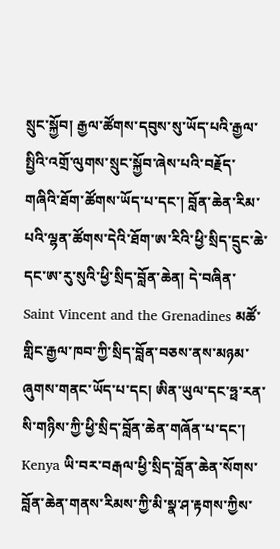སྲུང་སྐྱོབ། རྒྱལ་ཚོགས་དབུས་སུ་ཡོད་པའི་རྒྱལ་སྤྱིའི་འགྲོ་ལུགས་སྲུང་སྐྱོབ་ཞེས་པའི་བརྗོད་གཞིའི་ཐོག་ཚོགས་ཡོད་པ་དང་། བློན་ཆེན་རིམ་པའི་ལྷན་ཚོགས་དེའི་ཐོག་ཨ་རིའི་ཕྱི་སྲིད་དྲུང་ཆེ་དང་ཨ་རུ་སུའི་ཕྱི་སྲིད་བློན་ཆེན། དེ་བཞིན་ Saint Vincent and the Grenadines མཚོ་གླིང་རྒྱལ་ཁབ་ཀྱི་སྲིད་བློན་བཅས་ནས་མཉམ་ཞུགས་གནང་ཡོད་པ་དང། ཨིན་ཡུལ་དང་ཧྥ་རན་སི་གཉིས་ཀྱི་ཕྱི་སྲིད་བློན་ཆེན་གཞོན་པ་དང་། Kenya ཡི་བར་བརྒལ་ཕྱི་སྲིད་བློན་ཆེན་སོགས་བློན་ཆེན་གནས་རིམས་ཀྱི་མི་སྣ་ཤ་རྟགས་ཀྱིས་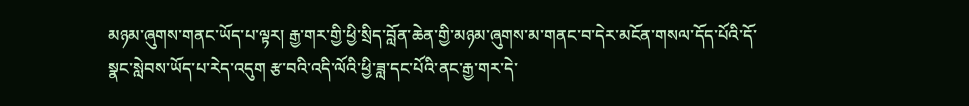མཉམ་ཞུགས་གནང་ཡོད་པ་ལྟར། རྒྱ་གར་གྱི་ཕྱི་སྲིད་བློན་ཆེན་གྱི་མཉམ་ཞུགས་མ་གནང་བ་དེར་མངོན་གསལ་དོད་པོའི་དོ་སྣང་སླེབས་ཡོད་པ་རེད་འདུག རྩ་བའི་འདི་ལོའི་ཕྱི་ཟླ་དང་པོའི་ནང་རྒྱ་གར་དེ་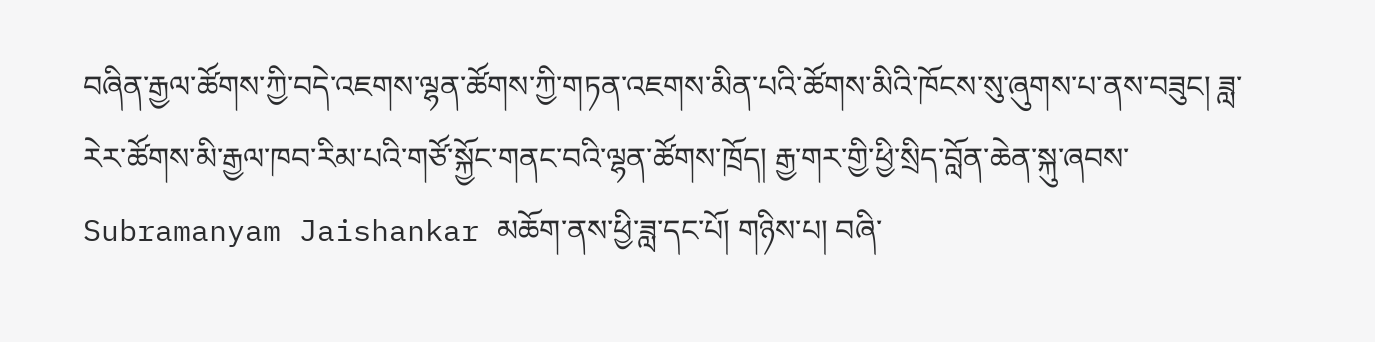བཞིན་རྒྱལ་ཚོགས་ཀྱི་བདེ་འཇགས་ལྷན་ཚོགས་ཀྱི་གཏན་འཇགས་མིན་པའི་ཚོགས་མིའི་ཁོངས་སུ་ཞུགས་པ་ནས་བཟུང། ཟླ་རེར་ཚོགས་མི་རྒྱལ་ཁབ་རིམ་པའི་གཙོ་སྐྱོང་གནང་བའི་ལྷན་ཚོགས་ཁྲོད། རྒྱ་གར་གྱི་ཕྱི་སྲིད་བློན་ཆེན་སྐུ་ཞབས་ Subramanyam Jaishankar མཆོག་ནས་ཕྱི་ཟླ་དང་པོ། གཉིས་པ། བཞི་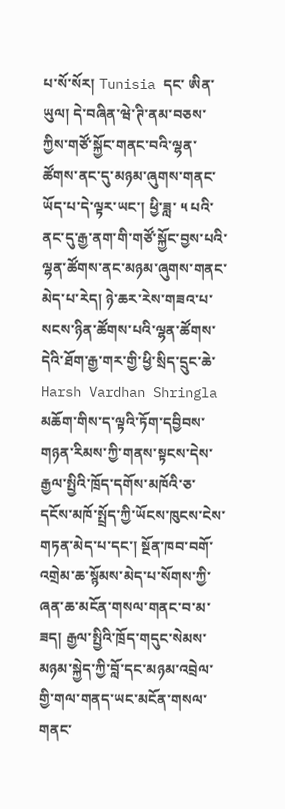པ་སོ་སོར། Tunisia དང་ ཨིན་ཡུལ། དེ་བཞིན་ཝེ་ཊི་ནམ་བཅས་ཀྱིས་གཙོ་སྐྱོང་གནང་བའི་ལྷན་ཚོགས་ནང་དུ་མཉམ་ཞུགས་གནང་ཡོད་པ་དེ་ལྟར་ཡང་། ཕྱི་ཟླ་ ༥ པའི་ནང་དུ་རྒྱ་ནག་གི་གཙོ་སྐྱོང་བྱས་པའི་ལྷན་ཚོགས་ནང་མཉམ་ཞུགས་གནང་མེད་པ་རེད། ཉེ་ཆར་རེས་གཟའ་པ་སངས་ཉིན་ཚོགས་པའི་ལྷན་ཚོགས་དེའི་ཐོག་རྒྱ་གར་གྱི་ཕྱི་སྲིད་དྲུང་ཆེ་ Harsh Vardhan Shringla མཆོག་གིས་ད་ལྟའི་ཏོག་དབྱིབས་གཉན་རིམས་ཀྱི་གནས་སྟངས་དེས་རྒྱལ་སྤྱིའི་ཁྲོད་དགོས་མཁོའི་ཅ་དངོས་མཁོ་སྤྲོད་ཀྱི་ཡོངས་ཁུངས་ངེས་གཏན་མེད་པ་དང་། སྔོན་ཁབ་བགོ་འགྲེམ་ཆ་སྙོམས་མེད་པ་སོགས་ཀྱི་ཞན་ཆ་མངོན་གསལ་གནང་བ་མ་ཟད། རྒྱལ་སྤྱིའི་ཁྲོད་གདུང་སེམས་མཉམ་སྐྱེད་ཀྱི་བློ་དང་མཉམ་འབྲེལ་གྱི་གལ་གནད་ཡང་མངོན་གསལ་གནང་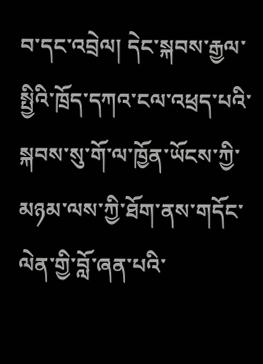བ་དང་འབྲེལ། དེང་སྐབས་རྒྱལ་སྤྱིའི་ཁྲོད་དཀའ་ངལ་འཕྲད་པའི་སྐབས་སུ་གོ་ལ་ཁྱོན་ཡོངས་ཀྱི་མཉམ་ལས་ཀྱི་ཐོག་ནས་གདོང་ལེན་གྱི་བློ་ཞན་པའི་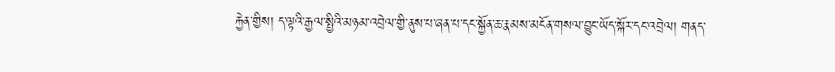རྐྱེན་གྱིས། ད་ལྟའི་རྒྱལ་སྤྱིའི་མཉམ་འབྲེལ་གྱི་ནུས་པ་ཞན་པ་དང་སྐྱོན་ཆ་རྣམས་མངོན་གསལ་བྱུང་ཡོད་སྐོར་དང་འབྲེལ། གནད་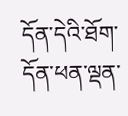དོན་དེའི་ཐོག་དོན་ཕན་ལྡན་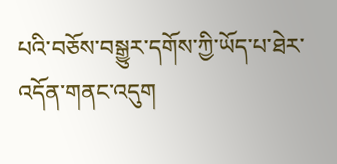པའི་བཅོས་བསྒྱུར་དགོས་ཀྱི་ཡོད་པ་ཐེར་འདོན་གནང་འདུག